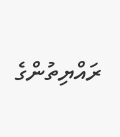ރައްޔިތުންގެ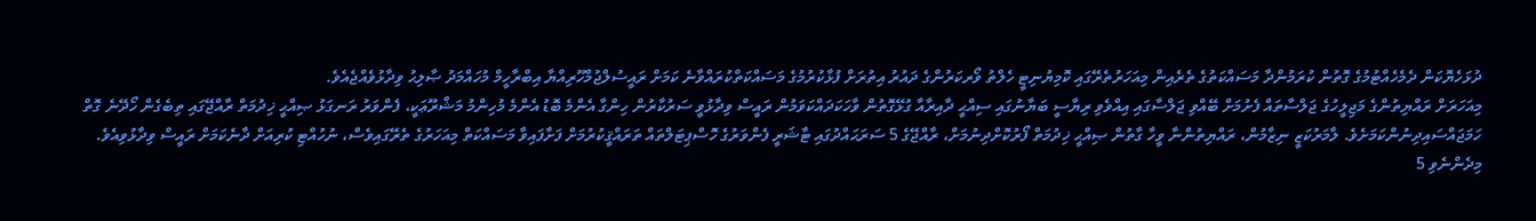ދުޅަހެޔޮކަން ދެމެހެއްޓުމުގެ ގޮތުން ކުރަމުންދާ މަސައްކަތުގެ ތެރެއިން މިއަހަރުތެރޭގައި ކޮމިޔުނިޓީ ހެލްތު ވޯރކަރުންގެ ދައުރު އިތުރަށް ފުޅާކުރުމުގެ މަސައްކަތްކުރައްވާނެ ކަމަށް ރައީސުލްޖުމްހޫރިއްޔާ އިބްރާހީމް މުހައްމަދު ޞާލިޙު ވިދާޅުވެއްޖެއެވެ.
މިއަހަރަށް ރައްޔިތުންގެ މަޖިލީހުގެ ޖަލްސާތައް ފެށުމަށް ބޭއްވި ޖަލްސާގައި އިއްވެވި ރިޔާސީ ބަޔާނުގައި ސިއްޙީ ދާއިރާއާ ގުޅޭގޮތުން ވާހަކަދައްކަވަމުން ރައީސް ވިދާޅުވީ ސަރުކާރުން ހިންގާ އެންމެ ބޮޑު އެންމެ މުހިންމު މަޝްރޫޢަކީ، ފެންވަރު ރަނގަޅު ޞިއްޙީ ޚިދުމަތް ރާއްޖޭގައި ތިބެގެން ހޯދޭނެ ގޮތް ހަމަޖައްސައިދިނުންކަމަށެވެ. ލާމަރުކަޒީ ނިޒާމުން، ރައްޔިތުންނާ ވީހާ ގާތުން ޞިއްޙީ ޚިދުމަތް ފޯރުކޮށްދިނުމަށް، ރާއްޖޭގެ 5 ސަރަޙައްދުގައި ޓާޝަރީ ފެންވަރުގެ ހޮސްޕިޓަލްތައް ތަރައްޤީކުރުމަށް ފަށާފައިވާ މަސައްކަތް މިއަހަރުގެ ތެރޭގައިވެސް، ނުހުއްޓި ކުރިއަށް ދާނެކަމަށް ރައީސް ވިދާޅުވިއެވެ.
މިދެންނެވި 5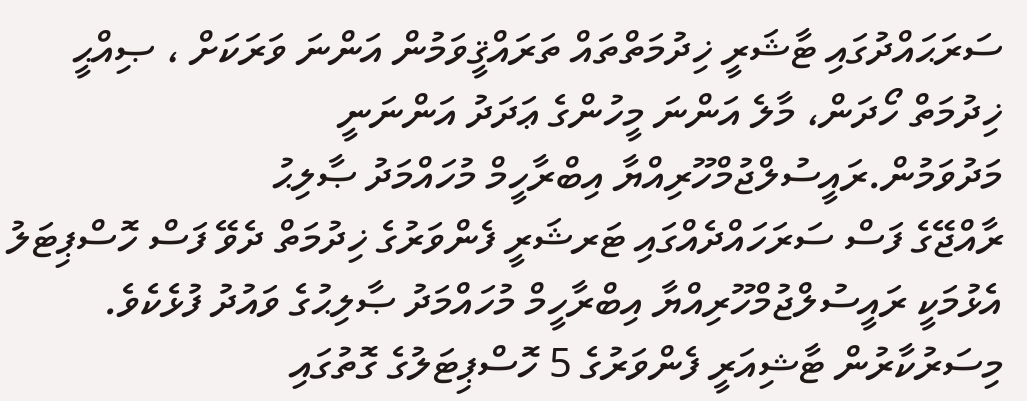ސަރަޙައްދުގައި ޓާޝަރީ ޚިދުމަތްތައް ތަރައްޤީވަމުން އަންނަ ވަރަކަށް ، ޞިއްޙީ ޚިދުމަތް ހޯދަން، މާލެ އަންނަ މީހުންގެ ޢަދަދު އަންނަނީ މަދުވަމުން.ރައީސުލްޖުމްހޫރިއްޔާ އިބްރާހީމް މުހައްމަދު ޞާލިޙު
ރާއްޖޭގެ ފަސް ސަރަހައްދެއްގައި ޓަރޝަރީ ފެންވަރުގެ ޚިދުމަތް ދެވޭ ފަސް ހޮސްޕިޓަލު އެޅުމަކީ ރައީސުލްޖުމްހޫރިއްޔާ އިބްރާހީމް މުހައްމަދު ޞާލިޙުގެ ވައުދު ފުޅެކެވެ.
މިސަރުކާރުން ޓާޝިއަރީ ފެންވަރުގެ 5 ހޮސްޕިޓަލުގެ ގޮތުގައި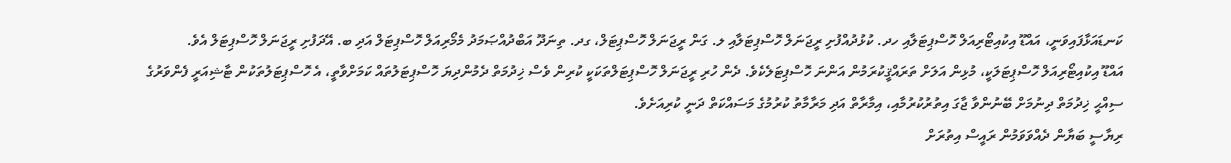ކަނޑައަޅާފައިވަނީ، އައްޑޫ އިކުއިޓޯރިއަލް ހޮސްޕިޓަލާއި ހދ. ކުޅުދުއްފުށި ރީޖަނަލް ހޮސްޕިޓަލާއި ލ. ގަން ރީޖަނަލް ހޮސްޕިޓަލް، ގދ. ތިނަދޫ އަބްދުއްޞަމަދު މެމޯރިއަލް ހޮސްޕިޓަލް އަދި ބ. އޭދަފުށި ރީޖަނަލް ހޮސްޕިޓަލް އެވެ.
އައްޑޫ އިކުއިޓޯރިއަލް ހޮސްޕިޓަލަކީ، މުޅިން އަލަށް ތަރައްޤީކުރަމުން އަންނަ ހޮސްޕިޓަލެކެވެ. ދެން ހުރި ރީޖަނަލް ހޮސްޕިޓަލްތަކަކީ ކުރިން ވެސް ޚިދުމަތް ދެމުންދިޔަ ހޮސްޕިޓަލުތައް ކަމަށްވާތީ، އެ ހޮސްޕިޓަލުތަކުން ޓާޝިއަރީ ފެންވަރުގެ ސިއްޙީ ޚިދުމަތް ދިނުމަށް ބޭނުންވާ ޖާގަ އިތުރުކުރުމާއި، އިމާރާތް އަދި މަރާމާތު ކުރުމުގެ މަސައްކަތް ދަނީ ކުރިއަށެވެ.
ރިޔާސީ ބަޔާން ދެއްވަވަމުން ރައީސް އިތުރަށް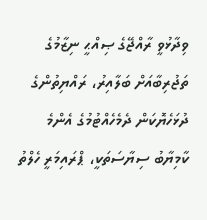ވިދާޅުވީ ރާއްޖޭގެ ޞިއްޙީ ނިޒާމުގެ ތަޖުރިބާއަށް ބަލާއިރު، ރައްޔިތުންގެ ދުޅަހެޔޮކަން ދެމެހެއްޓުމުގެ އެންމެ ކާމިޔާބު ސިޔާސަތަކީ، ޕްރައިމަރީ ހެލްތު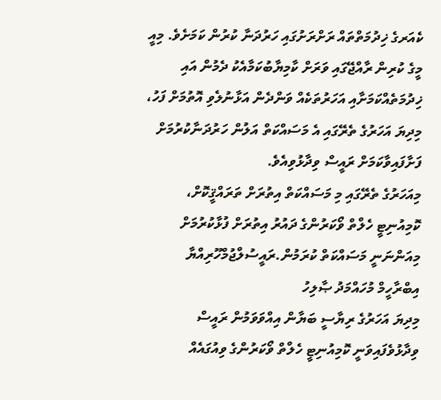ކެއަރގެ ޚިދުމަތްތައް ރަށްރަށުގައި ހަރުދަނާ ކުރުން ކަމަށެވެ. މިއީ މީގެ ކުރިން ރާއްޖޭގައި ވަރަށް ކާމިޔާބުކަމާއެކު ދެމުން އައި ޚިދުމަތެއްކަމަށާއި އަހަރުތަކެއް ވަންދެން އަޅާނުލެވި އޮތުމަށް ފަހު، މިދިޔަ އަހަރުގެ ތެރޭގައި އެ މަސައްކަތް އަލުން ހަރުދަނާކުރުމަށް ފަށާފައިވާކަމަށް ރައީސް ވިދާޅުވިއެވެ.
މިއަހަރުގެ ތެރޭގައި މި މަސައްކަތް އިތުރަށް ތަރައްޤީކޮށް، ކޮމިއުނިޓީ ހެލްތް ވޯކަރުންގެ ދައުރު އިތުރަށް ފުޅާކުރުމަށް މިއަންނަނީ މަސައްކަތް ކުރަމުން.ރައީސުލްޖުމްހޫރިއްޔާ އިބްރާހީމް މުހައްމަދު ޞާލިހު
މިދިޔަ އަހަރުގެ ރިޔާސީ ބަޔާން އިއްވަވަމުން ރައީސް ވިދާޅުވެފައިވަނީ ކޮމިއުނިޓީ ހެލްތް ވޯކަރުންގެ ވިއުގައެއް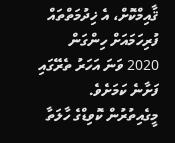ޤާއިމްކޮށް، އެ ޚިދުމަތްތައް ފުރިހަމައަށް ހިންގަން 2020 ވަނަ އަހަރު ތެރޭގައި ފަށާނެ ކަމަށެވެ.
މީގެއިތުރުން ކޮވިޑްގެ ހާލަތާ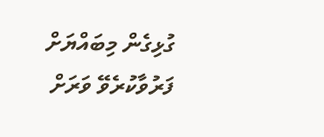ގުޅިގެން މިބައްޔަށް ފަރުވާކުރެވޭ ވަރަށް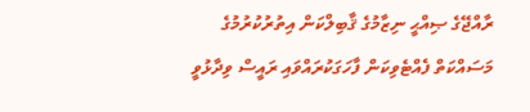ރާއްޖޭގެ ޞިއްޙީ ނިޒާމުގެ ޤާބިލްކަން އިތުރުކުރުމުގެ މަސައްކަތް ފެއްޓެވިކަން ފާހަގަކުރައްވައި ރައީސް ވިދާޅުވީ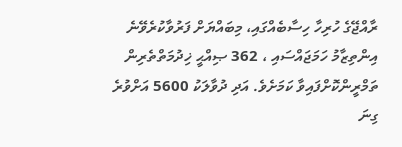ރާއްޖޭގެ ހުރިހާ ހިސާބެއްގައި، މިބައްޔަށް ފަރުވާކުރެވޭނެ އިންތިޒާމު ހަމަޖައްސައި ، 362 ޞިއްޙީ ޚިދުމަތްތެރިން ތަމްރީންކޮށްފައިވާ ކަމަށެވެ. އަދި ދުވާލަކު 5600 އަށްވުރެ ގިނަ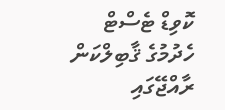ކޮވިޑް ޓެސްޓް ހެދުމުގެ ޤާބިލްކަން ރާއްޖޭގައި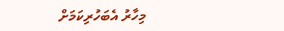މިހާރު އެބަހުރިކަމަށް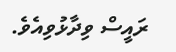ރައީސް ވިދާޅުވިއެވެ.